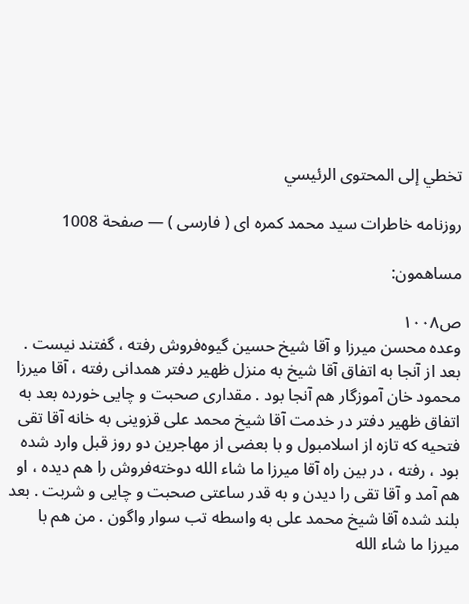تخطي إلى المحتوى الرئيسي

روزنامه خاطرات سيد محمد كمره اى ( فارسى ) — صفحة 1008

مساهمون:

ص١٠٠٨
وعده محسن ميرزا و آقا شيخ حسين گيوه‌فروش رفته ، گفتند نيست . بعد از آنجا به اتفاق آقا شيخ به منزل ظهير دفتر همدانى رفته ، آقا ميرزا محمود خان آموزگار هم آنجا بود . مقدارى صحبت و چايى خورده بعد به اتفاق ظهير دفتر در خدمت آقا شيخ محمد على قزوينى به خانه آقا تقى فتحيه كه تازه از اسلامبول و با بعضى از مهاجرين دو روز قبل وارد شده بود ، رفته ، در بين راه آقا ميرزا ما شاء الله دوخته‌فروش را هم ديده ، او هم آمد و آقا تقى را ديدن و به قدر ساعتى صحبت و چايى و شربت . بعد بلند شده آقا شيخ محمد على به واسطه تب سوار واگون . من هم با ميرزا ما شاء الله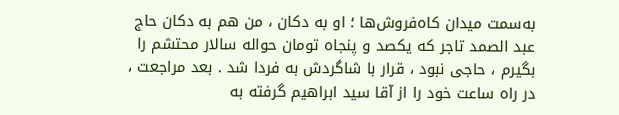به‌سمت ميدان كاه‌فروش‌ها ؛ او به دكان ، من هم به دكان حاج عبد الصمد تاجر كه يكصد و پنجاه تومان حواله سالار محتشم را بگيرم ، حاجى نبود ، قرار با شاگردش به فردا شد . بعد مراجعت ، در راه ساعت خود را از آقا سيد ابراهيم گرفته به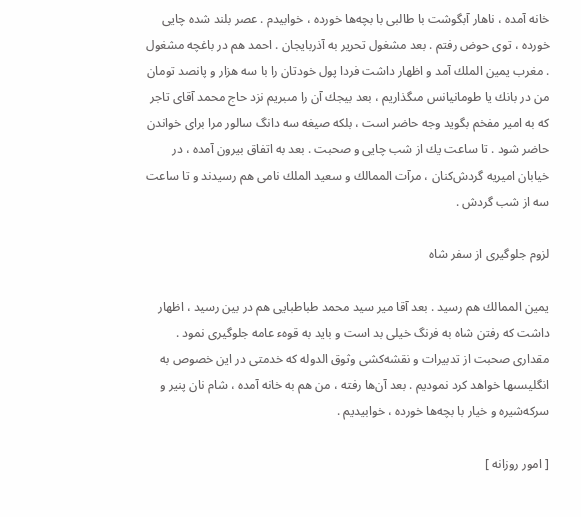خانه آمده ، ناهار آبگوشت با طالبى با بچه‌ها خورده ، خوابيدم . عصر بلند شده چايى خورده ، توى حوض رفتم . بعد مشغول تحرير به آذربايجان . احمد هم در باغچه مشغول . مغرب يمين الملك آمد و اظهار داشت فردا پول خودتان را با سه هزار و پانصد تومان من در بانك يا طومانيانس مىگذاريم ، بعد بيجك آن را مىبريم نزد حاج محمد آقاى تاجر كه به امير مفخم بگويد وجه حاضر است ، بلكه صيغه سه دانگ سالور مرا براى خواندن حاضر شود . تا ساعت يك از شب چايى و صحبت . بعد به اتفاق بيرون آمده ، در خيابان اميريه گردش‌كنان ، مرآت الممالك و سعيد الملك نامى هم رسيدند و تا ساعت سه از شب گردش .

لزوم جلوگيرى از سفر شاه

يمين الممالك هم رسيد . بعد آقا مير سيد محمد طباطبايى هم در بين رسيد ، اظهار داشت كه رفتن شاه به فرنگ خيلى بد است و بايد به قوهء عامه جلوگيرى نمود . مقدارى صحبت از تدبيرات و نقشه‌كشى وثوق الدوله كه خدمتى در اين خصوص به انگليسىها خواهد كرد نموديم . بعد آن‌ها رفته ، من هم به خانه آمده ، شام نان پنير و سركه‌شيره و خيار با بچه‌ها خورده ، خوابيديم .

[ امور روزانه ]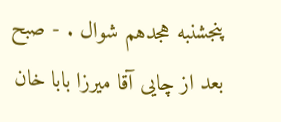پنجشنبه هجدهم شوال . - صبح بعد از چايى آقا ميرزا بابا خان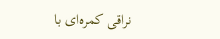نراقى كمره‌اى با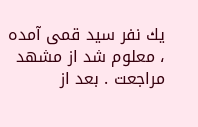يك نفر سيد قمى آمده ، معلوم شد از مشهد مراجعت . بعد از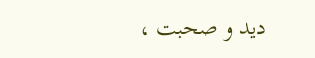ديد و صحبت ،